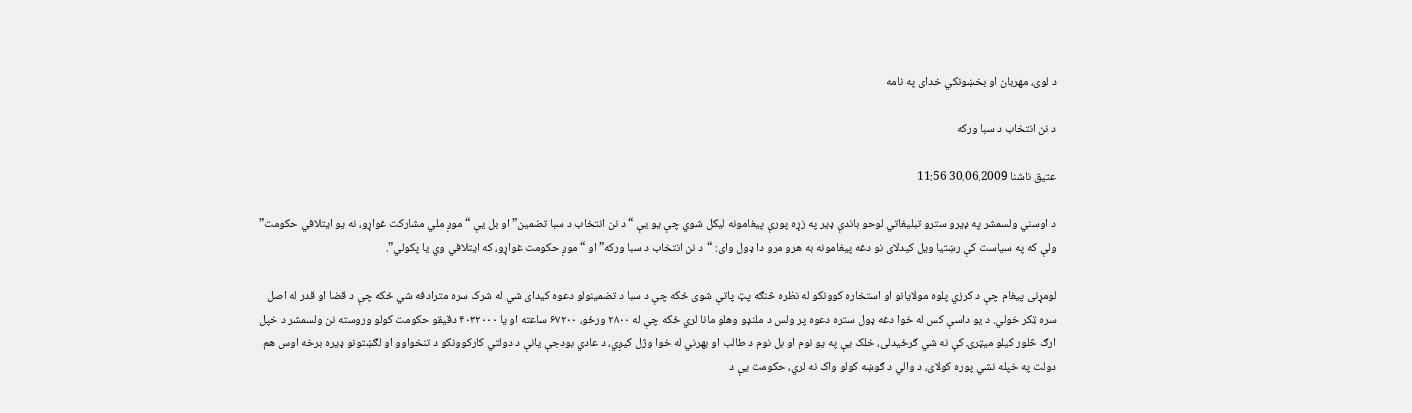د لوی، مهربان او بخښونکي خدای په نامه

د نن انتخاب د سبا ورکه

عتیق ناشنا 30.06.2009 11:56

د اوسني ولسمشر په ډیرو سترو تبلیغاتي لوحو باندې ډیر په زړه پورې پیغامونه لیکل شوي چې یو یې “ د نن انتخاب د سبا تضمین” او بل یې “موږ ملي مشارکت غواړو، نه یو ایتلافي حکومت” ولې که په سیاست کې رښتیا ویل کیدلای نو دغه پیغامونه به هرو مرو دا ډول وای: “د نن انتخاب د سبا ورکه” او “ موږ حکومت غواړو، که ایتلافي وي یا پکولي”.

لومړنی پیغام چې د کرزي پلوه مولایانو او استخاره کوونکو له نظره څنګه پټ پاتې شوی ځکه چې د سبا د تضمینولو دعوه کیدای شي له شرک سره مترادفه شي ځکه چې د قضا او قدر له اصل سره ټکر خولي. د یو داسې کس له خوا دغه ډول ستره دعوه پر ولس د ملنډو وهلو مانا لري ځکه چې له ۲۸۰۰ ورځو، ۶۷۲۰۰ ساعته او یا ۴۰۳۲۰۰۰ دقیقو حکومت کولو وروسته نن ولسمشر د خپل ارګ څلور کیلو میټرۍ کې نه شي ګرځیدلی، خلک یې په یو نوم او بل نوم د طالب او بهرني له خوا وژل کيږي، د عادي بودجې یانې د دولتي کارکوونکو د تنخواوو او لګښتونو ډیره برخه اوس هم دولت په خپله نشي پوره کولای، د والي د ګوښه کولو واک نه لري، حکومت یې د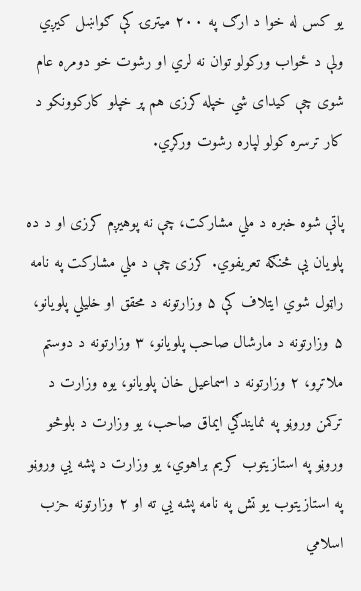یو کس له خوا د ارګ په ۲۰۰ میترۍ کې ګواښل کيږي ولې د ځواب ورکولو توان نه لري او رشوت خو دومره عام شوی چې کیدای شي خپله کرزی هم پر خپلو کارکوونکو د کار ترسره کولو لپاره رشوت ورکړي.

پاتې شوه خبره د ملي مشارکت، چې نه پوهیږم کرزی او د ده پلویان یې څنګه تعریفوي. کرزی چې د ملي مشارکت په نامه راټول شوي ایتلاف کې ۵ وزارتونه د محقق او خليلي پلویانو، ۵ وزارتونه د مارشال صاحب پلویانو، ۳ وزارتونه د دوستم ملاتړو، ۲ وزارتونه د اسماعیل خان پلویانو، یوه وزارت د ترکمن وروڼو په نمایندګي ایماق صاحب، یو وزارت د بلوڅو وروڼو په استازیتوب کریم براهوي، یو وزارت د پشه یي وروڼو په استازیتوب یو تش په نامه پشه یي ته او ۲ وزارتونه حزب اسلامي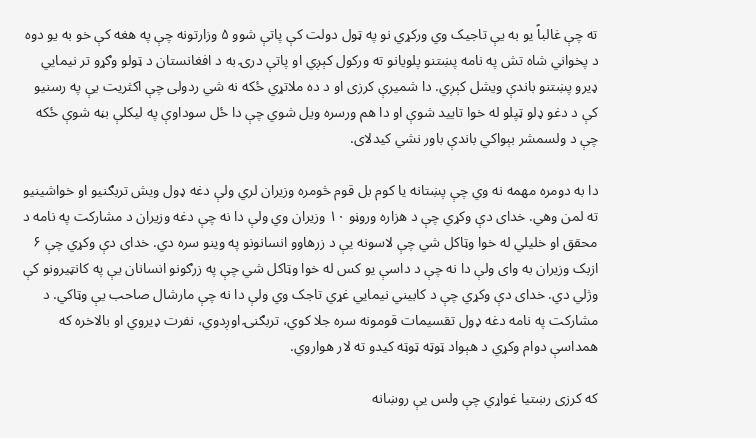ته چې غالباً یو به یې تاجیک وي ورکړي نو په ټول دولت کې پاتې شوو ۵ وزارتونه چې په هغه کې خو به یو دوه د پخواني شاه تش په نامه پښتنو پلویانو ته ورکول کېږي او پاتې درۍ به د افغانستان د ټولو وګړو تر نیمایي ډیرو پښتنو باندې ویشل کېږي. دا شمیرې کرزی او د ده ملاتړي ځکه نه شي ردولی چې اکثریت یې په رسنیو کې د دغو ډلو ټپلو له خوا تایید شوې او دا هم ورسره ویل شوي چې دا ځل سوداوې په لیکلې بڼه شوې ځکه چې د ولسمشر بېواکي باندې باور نشي کیدلای.

دا به دومره مهمه نه وي چې پښتانه یا کوم بل قوم څومره وزیران لري ولې دغه ډول ویش تربګنیو او خواشینیو ته لمن وهي. خدای دې وکړي چې د هزاره وروڼو ۱۰ وزیران وي ولې دا نه چې دغه وزیران د مشارکت په نامه د محقق او خلیلي له خوا وټاکل شي چې لاسونه یې د زرهاوو انسانونو په وینو سره دي. خدای دې وکړي چې ۶ ازبک وزیران به وای ولې دا نه چې د داسې یو کس له خوا وټاکل شي چې په زرګونو انسانان یې په کانټیرونو کې وژلي دي. خدای دې وکړي چې د کابیني نیمایي غړي تاجک وي ولې دا نه چې مارشال صاحب یې وټاکي. د مشارکت په نامه دغه ډول تقسیمات قومونه سره جلا کوي، تربګنۍ اوږدوي، نفرت ډیروي او بالاخره که همداسې دوام وکړي د هېواد ټوټه ټوټه کیدو ته لار هواروي.

که کرزی رښتیا غواړي چې ولس یې روښانه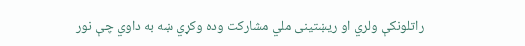راتلونکې ولري او ریښتینی ملي مشارکت وده وکړي ښه به داوي چې نور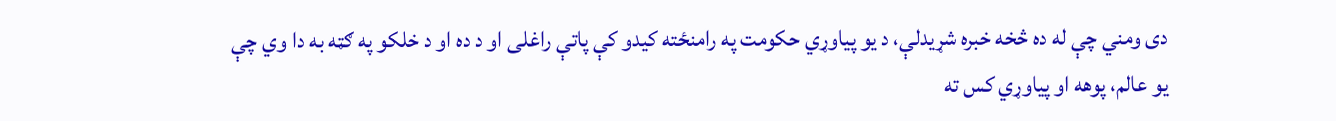دی ومني چې له ده څخه خبره شړیدلې، د یو پیاوړي حکومت په رامنځته کیدو کې پاتې راغلی او د ده او د خلکو په ګټه به دا وي چې یو عالم، پوهه او پیاوړي کس ته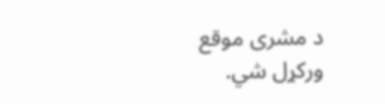د مشری موقع ورکړل شي.